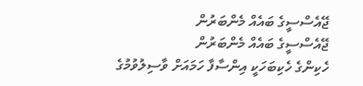ޖޭއެސްސީގެ ބައެއް މެންބަރުން
ޖޭއެސްސީގެ ބައެއް މެންބަރުން
ހެކިންގެ ހެކިބަހަކީ އިންސާފާ ހަމައަށް ވާސިލުވުމުގެ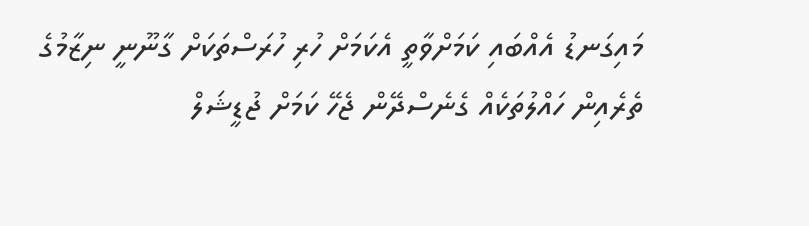މައިގަނޑު އެއްބައި ކަމަށްވާތީ އެކަމަށް ހުރި ހުރަސްތަކަށް ގާނޫނީ ނިޒާމުގެ ތެރެއިން ހައްލުތަކެއް ގެނެސްދޭން ޖެހޭ ކަމަށް ޖުޑީޝަލް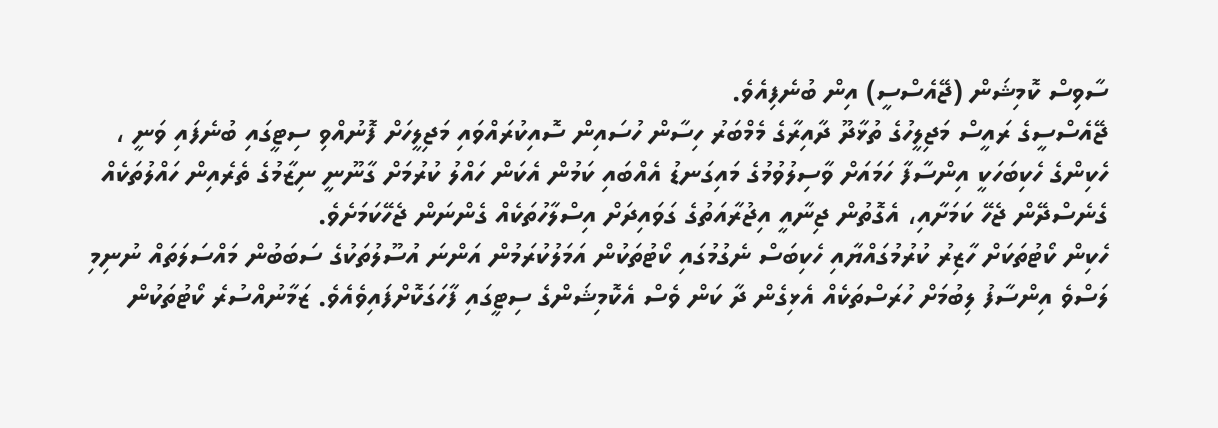ސާވިސް ކޮމިޝަން (ޖޭއެސްސީ) އިން ބުނެފިއެވެ.
ޖޭއެސްސީގެ ރައީސް މަޖިލީހުގެ ތުޅާދޫ ދާއިރާގެ މެމްބަރު ހިސާން ހުސައިން ސޮއިކުރައްވައި މަޖިލީހަށް ފޮނުއްވި ސިޓީގައި ބުނެފައި ވަނީ ، ހެކިންގެ ހެކިބަހަކީ އިންސާފާ ހަމައަށް ވާސިލުވުމުގެ މައިގަނޑު އެއްބައި ކަމުން އެކަން ހައްލު ކުރުމަށް ގާނޫނީ ނިޒާމުގެ ތެރެއިން ހައްލުތަކެއް ގެނެސްދޭން ޖެހޭ ކަމަށާއި، އެގޮތުން ޖިނާއީ އިޖުރާއަތުގެ ގަވައިދަށް އިސްލާހުތަކެއް ގެންނަން ޖެހޭކަމަށެވެ.
ހެކިން ކޯޓުތަކަށް ހާޒިރު ކުރުމުގައްޔާއި ހެކިބަސް ނެގުމުގައި ކޯޓުތަކުން އަމަލުކުރަމުން އަންނަ އުސޫލުތަކުގެ ސަބަބުން މައްސަލަތައް ނުނިމި ލަސްވެ އިންސާފު ލިބުމަށް ހުރަސްތަކެއް އެޅިގެން ދާ ކަން ވެސް އެކޮމިޝަންގެ ސިޓީގައި ފާހަގަކޮށްފައިވެއެވެ. ޒަމާނުއްސުރެ ކޯޓުތަކުން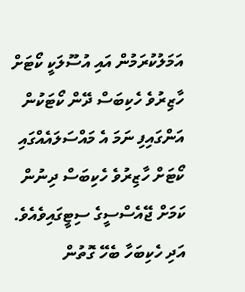އަމަލުކުރަމުން އައި އުސޫލަކީ ކޯޓަށް ހާޒިރުވެ ހެކިބަސް ދޭން ކޯޓަކުން އަންގައިފި ނަމަ އެ މައްސަލައެއްގައި ކޯޓަށް ހާޒިރުވެ ހެކިބަސް ދިނުން ކަމަށް ޖޭއެސްސީގެ ސިޓީގައިވެއެވެ. އަދި ހެކިބަހާ ބެހޭ ގޮތުން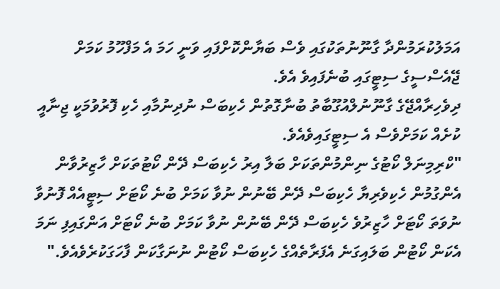އަމަލުކުރަމުންދާ ގާނޫނުތަކުގައި ވެސް ބަޔާންކޮށްފައި ވަނީ ހަމަ އެ މަފްހޫމު ކަމަށް ޖޭއެސްސީގެ ސިޓީގައި ބުނެފައިވެ އެވެ.
ދިވެހިރާއްޖޭގެ ގާނޫނުލްއުގޫބާތު ބުނާގޮތުން ހެކިބަސް ނުދިނުމާއި ހެކި ފޮރުވުމަކީ ޖިނާއީ ކުށެއް ކަމަށްވެސް އެ ސިޓީގައިވެއެވެ.
"ކްރިމިނަލް ކޯޓުގެ ނިންމުންތަކަށް ބަލާ އިރު ހެކިބަސް ދޭން ކޯޓުތަކަށް ހާޒިރުވާން އެންގުމުން ހެކިވެރިޔާ ހެކިބަސް ދޭން ބޭނުން ނުވާ ކަމަށް ބުނެ ކޯޓަށް ސިޓީއެއް ފޮނުވާ ނުވަތަ ކޯޓަށް ހާޒިރުވެ ހެކިބަސް ދޭން ބޭނުން ނުވާ ކަމަށް ބުނެ ކޯޓަށް އަންގައިފި ނަމަ އެކަން ކޯޓުން ބަލައިގަނެ އެފަރާތެއްގެ ހެކިބަސް ކޯޓުން ނުނަގާކަން ފާހަގަކުރެވެއެވެ."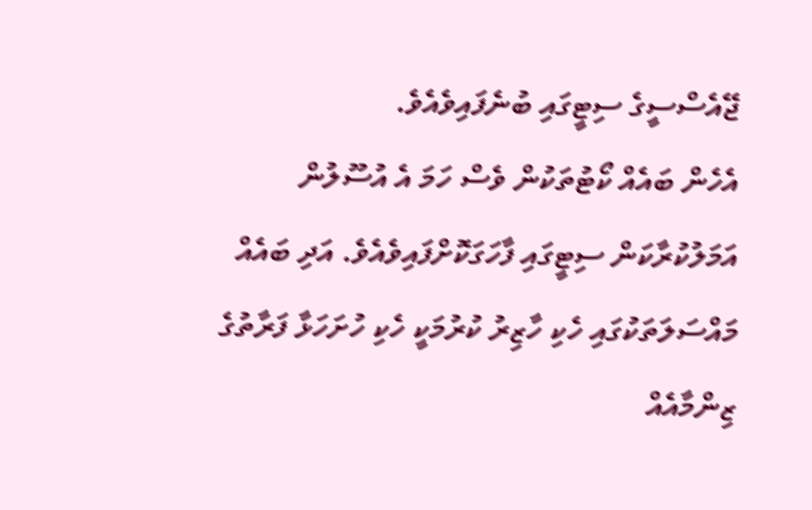ޖޭއެސްސީގެ ސިޓީގައި ބުނެފައިވެއެވެ.
އެހެން ބައެއް ކޯޓުތަކުން ވެސް ހަމަ އެ އުސޫލުން އަމަލުކުރާކަން ސިޓީގައި ފާހަގަކޮށްފައިވެއެވެ. އަދި ބައެއް މައްސަލަތަކުގައި ހެކި ހާޒިރު ކުރުމަކީ ހެކި ހުށަހަޅާ ފަރާތުގެ ޒިންމާއެއް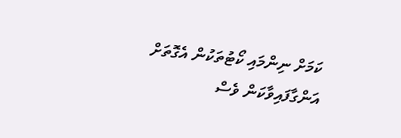ކަމަށް ނިންމައި ކޯޓުތަކުން އެގޮތަށް އަންގާފައިވާކަން ވެސް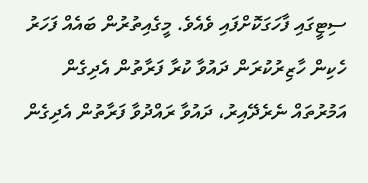ސިޓީގައި ފާހަގަކޮށްފައި ވެއެވެ. މީގެއިތުރުން ބައެއް ފަހަރު ހެކިން ހާޒިރުކުރަން ދައުވާ ކުރާ ފަރާތުން އެދިގެން އަމުރުތައް ނެރެދޭއިރު، ދައުވާ ރައްދުވާ ފަރާތުން އެދިގެން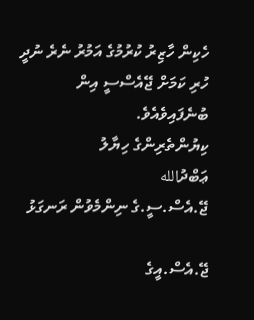ހެކިން ހާޒިރު ކުރުމުގެ އަމުރު ނެރެ ނުދީ ހުރި ކަމަށް ޖޭއެސްސީ އިން ބުނެފައިވެއެވެ.
ކިޔުންތެރިންގެ ހިޔާލު
ޢަބްދުالله
ޖޭ.އެސް.ސީ.ގެ ނިންމެވުން ރަނގަޅު

ޖޭ.އެސް.އީގެ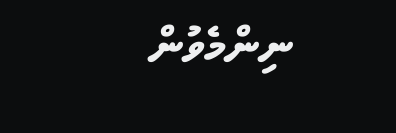ނިންމެވުން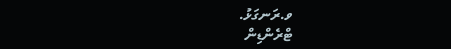ވ.ރަނގަޅު.
ޓްރެންޑިން